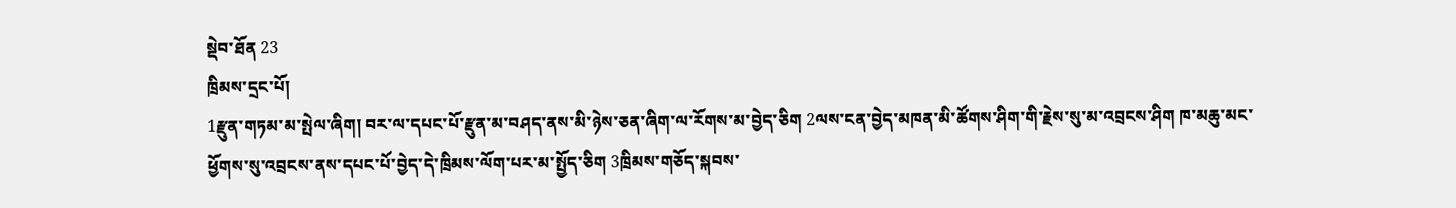སྡེབ་ཐོན 23
ཁྲིམས་དྲང་པོ།
1རྫུན་གཏམ་མ་སྤེལ་ཞིག། བར་ལ་དཔང་པོ་རྫུན་མ་བཤད་ནས་མི་ཉེས་ཅན་ཞིག་ལ་རོགས་མ་བྱེད་ཅིག 2ལས་ངན་བྱེད་མཁན་མི་ཚོགས་ཤིག་གི་རྗེས་སུ་མ་འབྲངས་ཤིག ཁ་མཆུ་མང་ཕྱོགས་སུ་འབྲངས་ནས་དཔང་པོ་བྱེད་དེ་ཁྲིམས་ལོག་པར་མ་སྤྱོད་ཅིག 3ཁྲིམས་གཅོད་སྐབས་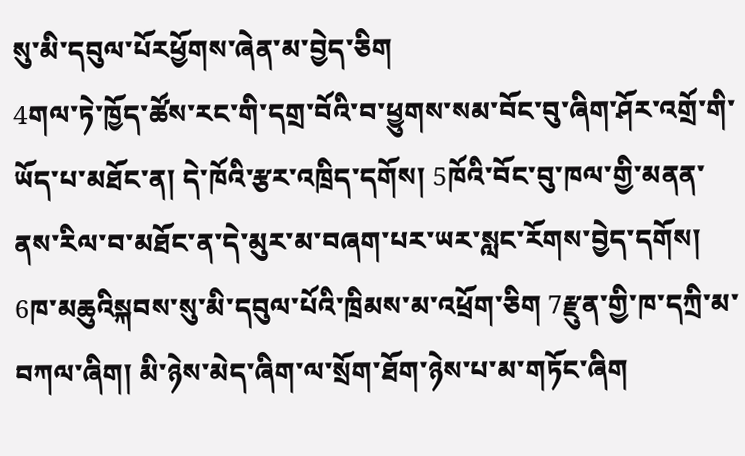སུ་མི་དབུལ་པོརཕྱོགས་ཞེན་མ་བྱེད་ཅིག
4གལ་ཏེ་ཁྱོད་ཚོས་རང་གི་དགྲ་བོའི་བ་ཕྱུགས་སམ་བོང་བུ་ཞིག་ཤོར་འགྲོ་གི་ཡོད་པ་མཐོང་ན། དེ་ཁོའི་རྩར་འཁྲིད་དགོས། 5ཁོའི་བོང་བུ་ཁལ་གྱི་མནན་ནས་རིལ་བ་མཐོང་ན་དེ་མུར་མ་བཞག་པར་ཡར་སླང་རོགས་བྱེད་དགོས།
6ཁ་མཆུའིསྐབས་སུ་མི་དབུལ་པོའི་ཁྲིམས་མ་འཕྲོག་ཅིག 7རྫུན་གྱི་ཁ་དཀྲི་མ་བཀལ་ཞིག། མི་ཉེས་མེད་ཞིག་ལ་སྲོག་ཐོག་ཉེས་པ་མ་གཏོང་ཞིག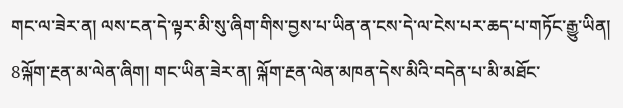གང་ལ་ཟེར་ན། ལས་ངན་དེ་ལྟར་མི་སུ་ཞིག་གིས་བྱས་པ་ཡིན་ན་ངས་དེ་ལ་ངེས་པར་ཆད་པ་གཏོང་རྒྱུ་ཡིན། 8ལྐོག་རྔན་མ་ལེན་ཞིག། གང་ཡིན་ཟེར་ན། ལྐོག་རྔན་ལེན་མཁན་དེས་མིའི་བདེན་པ་མི་མཐོང་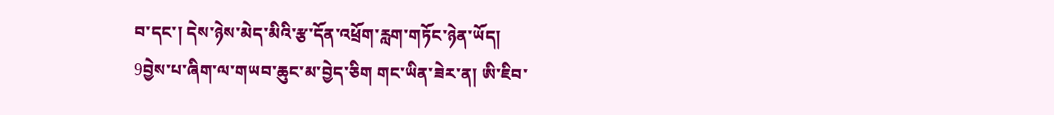བ་དང་། དེས་ཉེས་མེད་མིའི་རྩ་དོན་འཕྲོག་རླག་གཏོང་ཉེན་ཡོད།
9བྱེས་པ་ཞིག་ལ་གཡབ་ཆུང་མ་བྱེད་ཅིག གང་ཡིན་ཟེར་ན། ཨི་ཇིབ་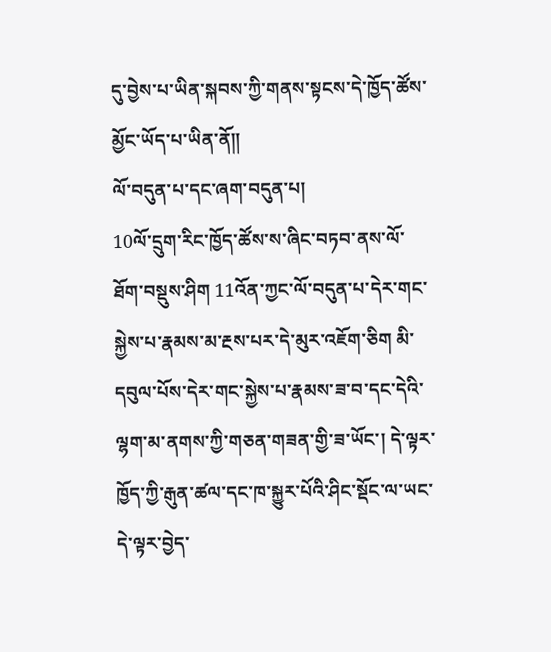དུ་བྱེས་པ་ཡིན་སྐབས་ཀྱི་གནས་སྟངས་དེ་ཁྱོད་ཚོས་མྱོང་ཡོད་པ་ཡིན་ནོ༎
ལོ་བདུན་པ་དང་ཞག་བདུན་པ།
10ལོ་དྲུག་རིང་ཁྱོད་ཚོས་ས་ཞིང་བཏབ་ནས་ལོ་ཐོག་བསྡུས་ཤིག 11འོན་ཀྱང་ལོ་བདུན་པ་དེར་གང་སྐྱེས་པ་རྣམས་མ་རྔས་པར་དེ་མུར་འཇོག་ཅིག མི་དབུལ་པོས་དེར་གང་སྐྱེས་པ་རྣམས་ཟ་བ་དང་དེའི་ལྷག་མ་ནགས་ཀྱི་གཅན་གཟན་གྱི་ཟ་ཡོང་། དེ་ལྟར་ཁྱོད་ཀྱི་རྒུན་ཚལ་དང་ཁ་སྐྱུར་པོའི་ཤིང་སྡོང་ལ་ཡང་དེ་ལྟར་བྱེད་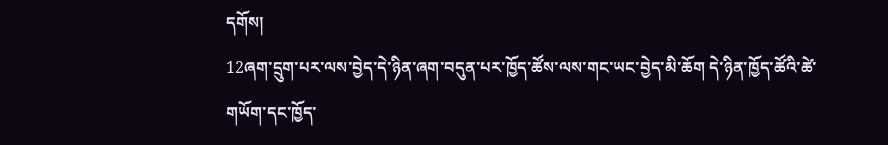དགོས།
12ཞག་དྲུག་པར་ལས་བྱེད་དེ་ཉིན་ཞག་བདུན་པར་ཁྱོད་ཚོས་ལས་གང་ཡང་བྱེད་མི་ཆོག དེ་ཉིན་ཁྱོད་ཚོའི་ཚེ་གཡོག་དང་ཁྱོད་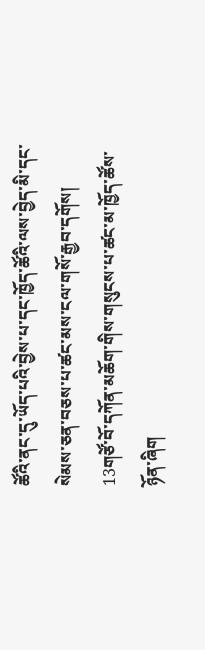ཚོའི་ནང་དུ་ཡོད་པའི་བྱེས་པ་དང་ཁྱོད་ཚོའི་ལས་བྱེད་མི་དང་སེམས་ཅན་བཅས་པ་ཚང་མས་ངལ་གསོ་རྒྱབ་དགོས།
13གཙོ་བོ་དཀོན་མཆོག་གིས་གསུངས་པ་ཚང་མ་ཁྱོད་ཚོས་ཉོན་ཞིག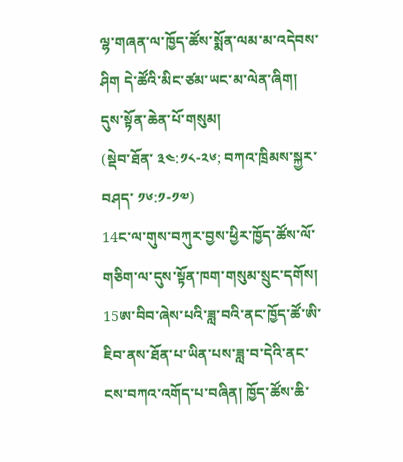ལྷ་གཞན་ལ་ཁྱོད་ཚོས་སྨོན་ལམ་མ་འདེབས་ཤིག དེ་ཚོའི་མིང་ཙམ་ཡང་མ་ལེན་ཞིག།
དུས་སྟོན་ཆེན་པོ་གསུམ།
(སྡེབ་ཐོན་ ༣༤:༡༨-༢༦; བཀའ་ཁྲིམས་སྐྱར་བཤད་ ༡༦:༡-༡༧)
14ང་ལ་གུས་བཀུར་བྱས་ཕྱིར་ཁྱོད་ཚོས་ལོ་གཅིག་ལ་དུས་སྟོན་ཁག་གསུམ་སྲུང་དགོས། 15ཨ་བིབ་ཞེས་པའི་ཟླ་བའི་ནང་ཁྱོད་ཚོ་ཨི་ཇིབ་ནས་ཐོན་པ་ཡིན་པས་ཟླ་བ་དེའི་ནང་ངས་བཀའ་འགོད་པ་བཞིན། ཁྱོད་ཚོས་ཆི་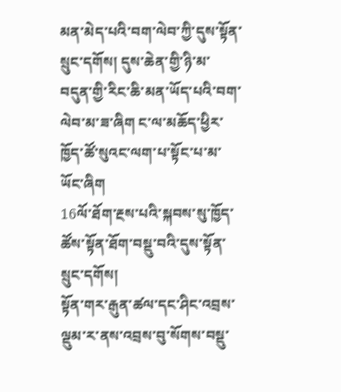མན་མེད་པའི་བག་ལེབ་ཀྱི་དུས་སྟོན་སྲུང་དགོས། དུས་ཆེན་གྱི་ཉི་མ་བདུན་གྱི་རིང་ཆི་མན་ཡོད་པའི་བག་ལེབ་མ་ཟ་ཞིག ང་ལ་མཆོད་ཕྱིར་ཁྱོད་ཚོ་སུའང་ལག་པ་སྟོང་པ་མ་ཡོང་ཞིག
16ལོ་ཐོག་རྔས་པའི་སྐབས་སུ་ཁྱོད་ཚོས་སྟོན་ཐོག་བསྡུ་བའི་དུས་སྟོན་སྲུང་དགོས།
སྟོན་གར་རྒུན་ཚལ་དང་ཤིང་འབྲས་ལྡུམ་ར་ནས་འབྲས་བུ་སོགས་བསྡུ་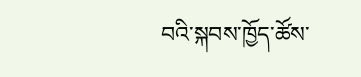བའི་སྐབས་ཁྱོད་ཚོས་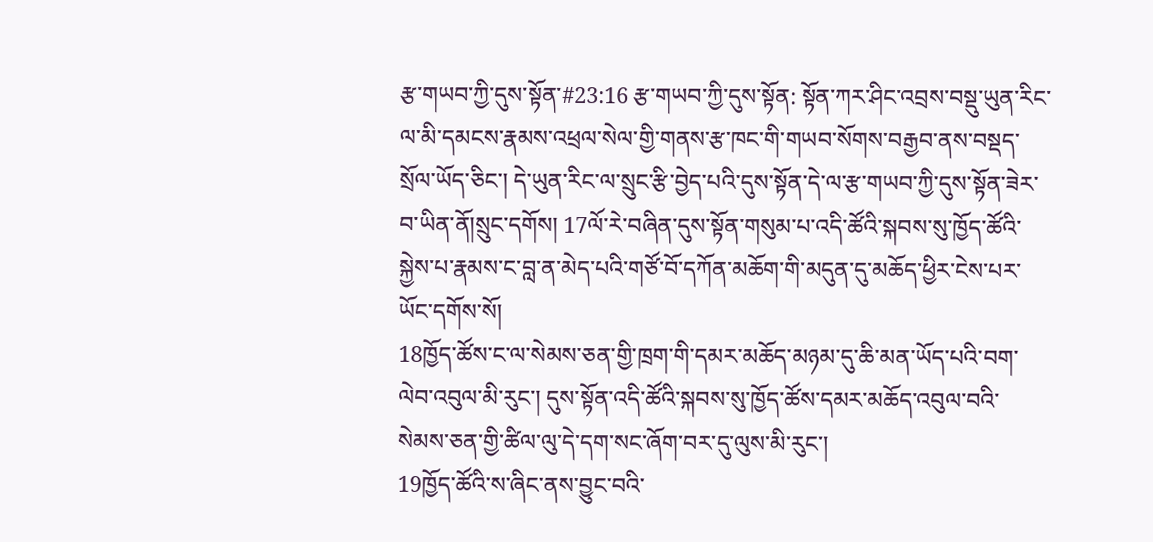རྩ་གཡབ་ཀྱི་དུས་སྟོན་#23:16 རྩ་གཡབ་ཀྱི་དུས་སྟོན: སྟོན་ཀར་ཤིང་འབྲས་བསྡུ་ཡུན་རིང་ལ་མི་དམངས་རྣམས་འཕྲལ་སེལ་གྱི་གནས་རྩ་ཁང་གི་གཡབ་སོགས་བརྒྱབ་ནས་བསྡད་སྲོལ་ཡོད་ཅིང་། དེ་ཡུན་རིང་ལ་སྲུང་རྩི་བྱེད་པའི་དུས་སྟོན་དེ་ལ་རྩ་གཡབ་ཀྱི་དུས་སྟོན་ཟེར་བ་ཡིན་ནོ།སྲུང་དགོས། 17ལོ་རེ་བཞིན་དུས་སྟོན་གསུམ་པ་འདི་ཚོའི་སྐབས་སུ་ཁྱོད་ཚོའི་སྐྱེས་པ་རྣམས་ང་བླ་ན་མེད་པའི་གཙོ་བོ་དཀོན་མཆོག་གི་མདུན་དུ་མཆོད་ཕྱིར་ངེས་པར་ཡོང་དགོས་སོ།
18ཁྱོད་ཚོས་ང་ལ་སེམས་ཅན་གྱི་ཁྲག་གི་དམར་མཆོད་མཉམ་དུ་ཆི་མན་ཡོད་པའི་བག་ལེབ་འབུལ་མི་རུང་། དུས་སྟོན་འདི་ཚོའི་སྐབས་སུ་ཁྱོད་ཚོས་དམར་མཆོད་འབུལ་བའི་སེམས་ཅན་གྱི་ཚིལ་ལུ་དེ་དག་སང་ཞོག་བར་དུ་ལུས་མི་རུང་།
19ཁྱོད་ཚོའི་ས་ཞིང་ནས་བྱུང་བའི་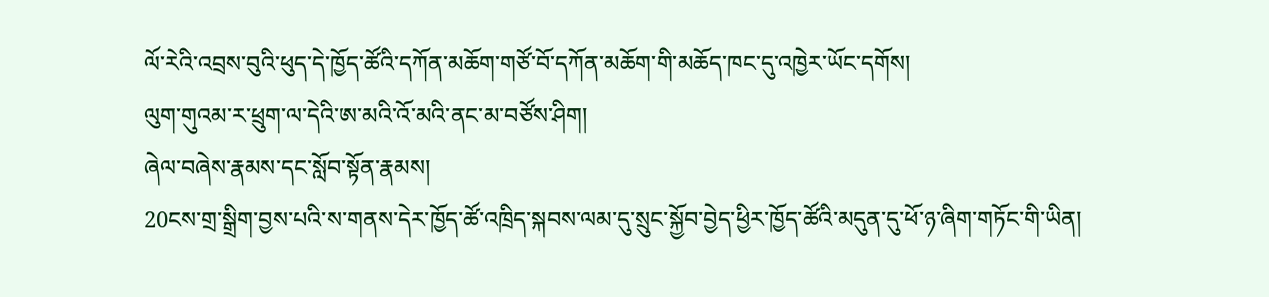ལོ་རེའི་འབྲས་བུའི་ཕུད་དེ་ཁྱོད་ཚོའི་དཀོན་མཆོག་གཙོ་བོ་དཀོན་མཆོག་གི་མཆོད་ཁང་དུ་འཁྱེར་ཡོང་དགོས།
ལུག་གུའམ་ར་ཕྲུག་ལ་དེའི་ཨ་མའི་འོ་མའི་ནང་མ་བཙོས་ཤིག།
ཞེལ་བཞེས་རྣམས་དང་སློབ་སྟོན་རྣམས།
20ངས་གྲ་སྒྲིག་བྱས་པའི་ས་གནས་དེར་ཁྱོད་ཚོ་འཁྲིད་སྐབས་ལམ་དུ་སྲུང་སྐྱོབ་བྱེད་ཕྱིར་ཁྱོད་ཚོའི་མདུན་དུ་ཕོ་ཉ་ཞིག་གཏོང་གི་ཡིན།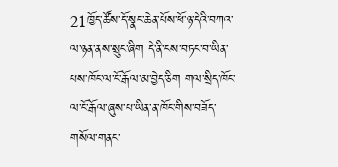21ཁྱོད་ཚོས་དོ་སྣང་ཆེན་པོས་ཕོ་ཉ་དེའི་བཀའ་ལ་ཉན་ནས་སྲུང་ཞིག དེ་ནི་ངས་བཏང་བ་ཡིན་པས་ཁོང་ལ་ངོ་རྒོལ་མ་བྱེད་ཅིག གལ་སྲིད་ཁོང་ལ་ངོ་རྒོལ་ཞུས་པ་ཡིན་ན་ཁོང་གིས་བཟོད་གསོལ་གནང་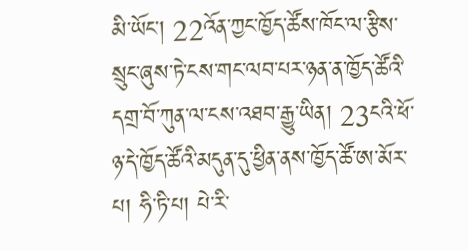མི་ཡོང་། 22འོན་ཀྱང་ཁྱོད་ཚོས་ཁོང་ལ་རྩིས་སྲུང་ཞུས་ཏེ་ངས་གང་ལབ་པར་ཉན་ན་ཁྱོད་ཚོའི་དགྲ་བོ་ཀུན་ལ་ངས་འཐབ་རྒྱུ་ཡིན། 23ངའི་ཕོ་ཉ་དེ་ཁྱོད་ཚོའི་མདུན་དུ་ཕྱིན་ནས་ཁྱོད་ཚོ་ཨ་མོར་པ། ཧི་ཏི་པ། པེ་རི་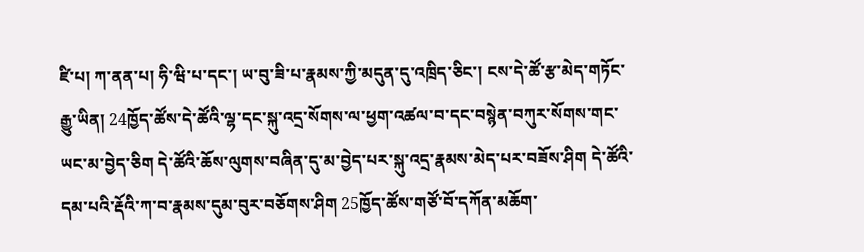ཛི་པ། ཀ་ནན་པ། ཧི་ཝི་པ་དང་། ཡ་བུ་ཟི་པ་རྣམས་ཀྱི་མདུན་དུ་འཁྲིད་ཅིང་། ངས་དེ་ཚོ་རྩ་མེད་གཏོང་རྒྱུ་ཡིན། 24ཁྱོད་ཚོས་དེ་ཚོའི་ལྷ་དང་སྐུ་འདྲ་སོགས་ལ་ཕྱག་འཚལ་བ་དང་བསྙེན་བཀུར་སོགས་གང་ཡང་མ་བྱེད་ཅིག དེ་ཚོའི་ཆོས་ལུགས་བཞིན་དུ་མ་བྱེད་པར་སྐུ་འདྲ་རྣམས་མེད་པར་བཟོས་ཤིག དེ་ཚོའི་དམ་པའི་རྡོའི་ཀ་བ་རྣམས་དུམ་བུར་བཅོགས་ཤིག 25ཁྱོད་ཚོས་གཙོ་བོ་དཀོན་མཆོག་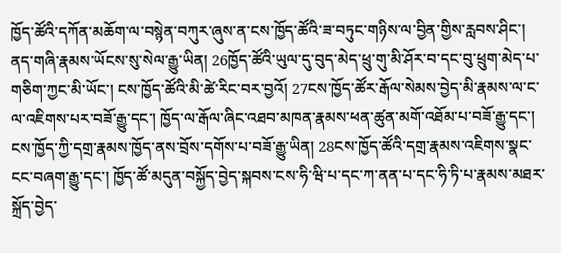ཁྱོད་ཚོའི་དཀོན་མཆོག་ལ་བསྙེན་བཀུར་ཞུས་ན་ངས་ཁྱོད་ཚོའི་ཟ་བཏུང་གཉིས་ལ་བྱིན་གྱིས་རླབས་ཤིང་། ནད་གཞི་རྣམས་ཡོངས་སུ་སེལ་རྒྱུ་ཡིན། 26ཁྱོད་ཚོའི་ཡུལ་དུ་བུད་མེད་ཕྲུ་གུ་མི་ཤོར་བ་དང་བུ་ཕྲུག་མེད་པ་གཅིག་ཀྱང་མི་ཡོང་། ངས་ཁྱོད་ཚོའི་མི་ཚེ་རིང་བར་བྱའོ། 27ངས་ཁྱོད་ཚོར་རྒོལ་སེམས་བྱེད་མི་རྣམས་ལ་ང་ལ་འཇིགས་པར་བཟོ་རྒྱུ་དང་། ཁྱོད་ལ་རྒོལ་ཞིང་འཐབ་མཁན་རྣམས་ཕན་ཚུན་མགོ་འཐོམ་པ་བཟོ་རྒྱུ་དང་། ངས་ཁྱོད་ཀྱི་དགྲ་རྣམས་ཁྱོད་ནས་བྲོས་དགོས་པ་བཟོ་རྒྱུ་ཡིན། 28ངས་ཁྱོད་ཚོའི་དགྲ་རྣམས་འཇིགས་སྣང་ངང་བཞག་རྒྱུ་དང་། ཁྱོད་ཚོ་མདུན་བསྐྱོད་བྱེད་སྐབས་ངས་ཧི་ཝི་པ་དང་ཀ་ནན་པ་དང་ཧི་ཏི་པ་རྣམས་མཐར་སྐྲོད་བྱེད་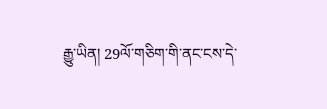རྒྱུ་ཡིན། 29ལོ་གཅིག་གི་ནང་ངས་དེ་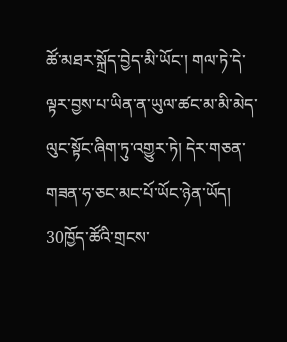ཚོ་མཐར་སྐྲོད་བྱེད་མི་ཡོང་། གལ་ཏེ་དེ་ལྟར་བྱས་པ་ཡིན་ན་ཡུལ་ཚང་མ་མི་མེད་ལུང་སྟོང་ཞིག་ཏུ་འགྱུར་ཏེ། དེར་གཅན་གཟན་ཧ་ཅང་མང་པོ་ཡོང་ཉེན་ཡོད། 30ཁྱོད་ཚོའི་གྲངས་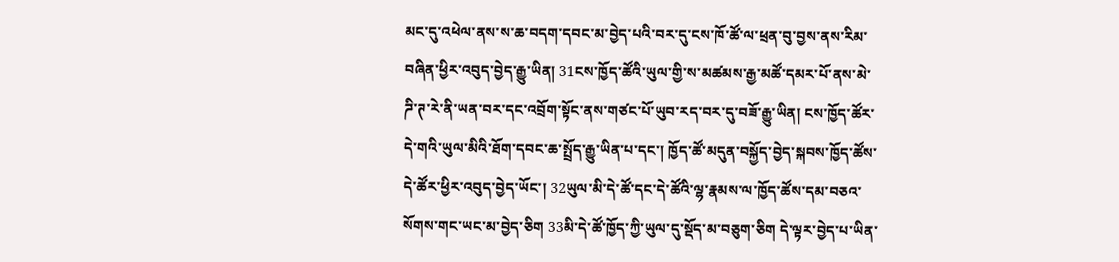མང་དུ་འཕེལ་ནས་ས་ཆ་བདག་དབང་མ་བྱེད་པའི་བར་དུ་ངས་ཁོ་ཚོ་ལ་ཕྲན་བུ་བྱས་ནས་རིམ་བཞིན་ཕྱིར་འབུད་བྱེད་རྒྱུ་ཡིན། 31ངས་ཁྱོད་ཚོའི་ཡུལ་གྱི་ས་མཚམས་རྒྱ་མཚོ་དམར་པོ་ནས་མེ་ཌི་ཊ་རེ་ནི་ཡན་བར་དང་འབྲོག་སྟོང་ནས་གཙང་པོ་ཡུབ་རད་བར་དུ་བཟོ་རྒྱུ་ཡིན། ངས་ཁྱོད་ཚོར་དེ་གའི་ཡུལ་མིའི་ཐོག་དབང་ཆ་སྤྲོད་རྒྱུ་ཡིན་པ་དང་། ཁྱོད་ཚོ་མདུན་བསྐྱོད་བྱེད་སྐབས་ཁྱོད་ཚོས་དེ་ཚོར་ཕྱིར་འབུད་བྱེད་ཡོང་། 32ཡུལ་མི་དེ་ཚོ་དང་དེ་ཚོའི་ལྷ་རྣམས་ལ་ཁྱོད་ཚོས་དམ་བཅའ་སོགས་གང་ཡང་མ་བྱེད་ཅིག 33མི་དེ་ཚོ་ཁྱོད་ཀྱི་ཡུལ་དུ་སྡོད་མ་བཅུག་ཅིག དེ་ལྟར་བྱེད་པ་ཡིན་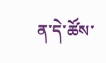ན་དེ་ཚོས་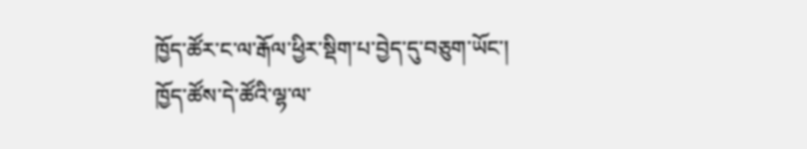ཁྱོད་ཚོར་ང་ལ་རྒོལ་ཕྱིར་སྡིག་པ་བྱེད་དུ་བཅུག་ཡོང་། ཁྱོད་ཚོས་དེ་ཚོའི་ལྷ་ལ་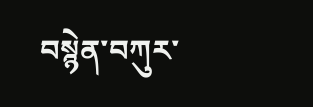བསྙེན་བཀུར་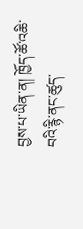བྱས་པ་ཡིན་ན། ཁྱོད་ཚོ་འཆི་བའི་རྙི་ནང་ཚུད་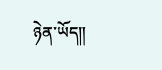ཉེན་ཡོད༎